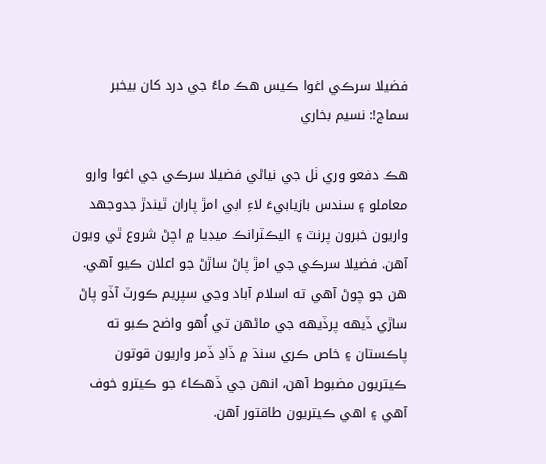فضيلا سرڪي اغوا ڪيس هڪ ماءُ جي درد کان بيخبر سماج!: نسيم بخاري

هڪ دفعو وري ٺل جي نياڻي فضيلا سرڪي جي اغوا وارو معاملو ۽ سندس بازيابيءَ لاءِ ابي امڙ پاران ٿيندڙ جدوجهد واريون خبرون پرنٽ ۽ اليڪٽرانڪ ميڊيا ۾ اچڻ شروع ٿي ويون آهن. فضيلا سرڪي جي امڙ پاڻ ساڙڻ جو اعلان ڪيو آهي. هن جو چوڻ آهي ته اسلام آباد وڃي سپريم ڪورٽ آڏو پاڻ ساڙي ڏيهه پرڏيهه جي ماڻهن تي اُهو واضح ڪبو ته پاڪستان ۽ خاص ڪري سنڌ ۾ ڏاڍ ڏمر واريون قوتون ڪيتريون مضبوط آهن، انهن جي ڏهڪاءَ جو ڪيترو خوف آهي ۽ اهي ڪيتريون طاقتور آهن.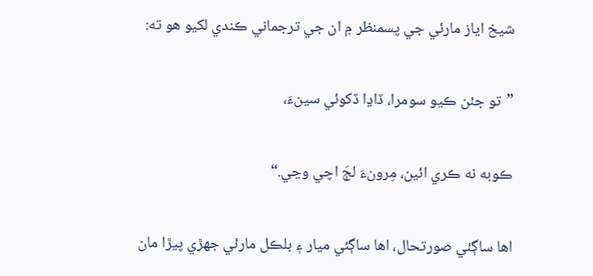شيخ اياز مارئي جي پسمنظر ۾ ان جي ترجماني ڪندي لکيو هو ته:

”تو جئن ڪيو سومرا، ڏاڍا ڏکوئي سينءَ،

ڪوبه نه ڪري ائين، مِرونءَ لڄَ اچي وڃي.“

اها ساڳئي صورتحال، اها ساڳئي ميار ۽ بلڪل مارئي جهڙي پيڙا مان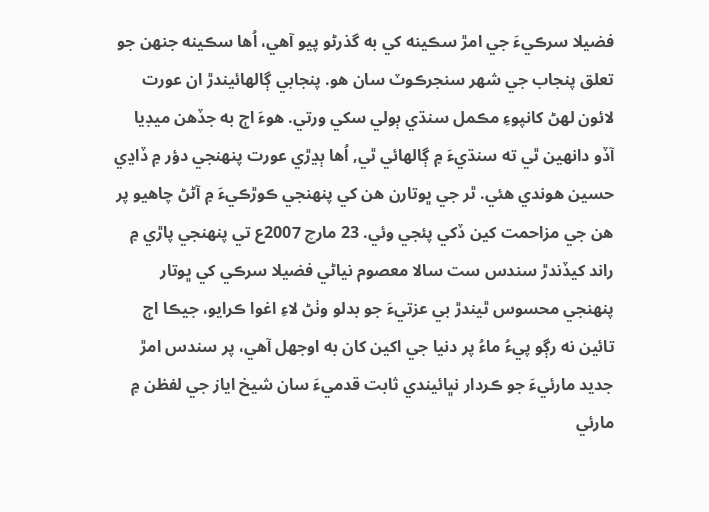فضيلا سرڪيءَ جي امڙ سڪينه کي به گذرڻو پيو آهي، اُها سڪينه جنهن جو تعلق پنجاب جي شهر سنجرڪوٽ سان هو. پنجابي ڳالهائيندڙ ان عورت لائون لهڻ کانپوءِ مڪمل سنڌي ٻولي سکي ورتي. هوءَ اڄ به جڏهن ميڊيا آڏو دانهين ٿي ته سنڌيءَ ۾ ڳالهائي ٿي, اُها ٻڍڙي عورت پنهنجي دؤر ۾ ڏاڍي حسين هوندي هئي. ٿر جي ڀوتارن هن کي پنهنجي ڪوڙڪيءَ ۾ آڻڻ چاهيو پر هن جي مزاحمت کين ڏکي پئجي وئي. 23 مارچ 2007ع تي پنهنجي پاڙي ۾ راند کيڏندڙ سندس ست سالا معصوم نياڻي فضيلا سرڪي کي ڀوتار پنهنجي محسوس ٿيندڙ بي عزتيءَ جو بدلو وٺڻ لاءِ اغوا ڪرايو، جيڪا اڄ تائين نه رڳو پيءُ ماءُ پر دنيا جي اکين کان به اوجهل آهي، پر سندس امڙ جديد مارئيءَ جو ڪردار نڀائيندي ثابت قدميءَ سان شيخ اياز جي لفظن ۾ مارئي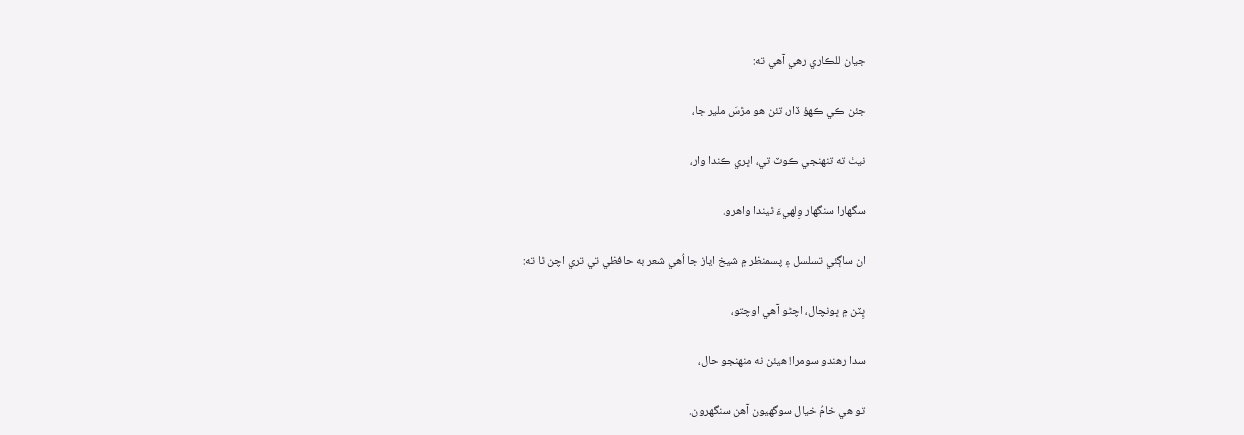جيان للڪاري رهي آهي ته:

جئن ڪي ڪهؤ ڏار، تئن هو مڙسَ ملير جا،

نيٺ ته تنهنجي ڪوٽ تي، اڀري ڪندا وار،

سگهارا سنگهار وِلهيءَ ٿيندا واهرو.

ان ساڳئي تسلسل ۽ پسمنظر ۾ شيخ اياز جا اُهي شعر به حافظي تي تري اچن ٿا ته:

ڀِٽن ۾ ڀونچال، اچڻو آهي اوچتو،

سدا رهندو سومرا! هيئن نه منهنجو حال،

تو هي خامُ خيال سوگهيون آهن سنگهرون.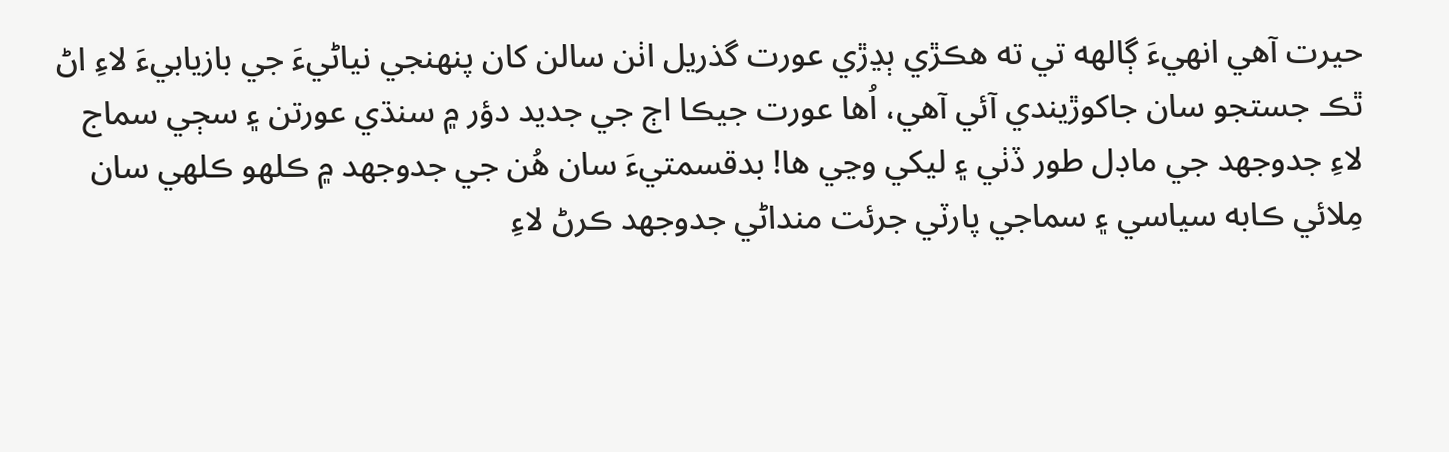حيرت آهي انهيءَ ڳالهه تي ته هڪڙي ٻڍڙي عورت گذريل اٺن سالن کان پنهنجي نياڻيءَ جي بازيابيءَ لاءِ اڻ ٿڪ جستجو سان جاکوڙيندي آئي آهي، اُها عورت جيڪا اڄ جي جديد دؤر ۾ سنڌي عورتن ۽ سڄي سماج لاءِ جدوجهد جي ماڊل طور ڏٺي ۽ ليکي وڃي ها! بدقسمتيءَ سان هُن جي جدوجهد ۾ ڪلهو ڪلهي سان مِلائي ڪابه سياسي ۽ سماجي پارٽي جرئت منداڻي جدوجهد ڪرڻ لاءِ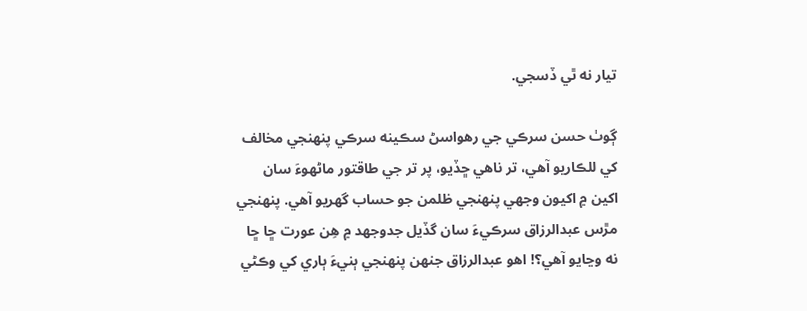تيار نه ٿي ڏسجي.

ڳوٺ حسن سرڪي جي رهواسڻ سڪينه سرڪي پنهنجي مخالف کي للڪاريو آهي، تر ناهي ڇڏيو، پر تر جي طاقتور ماڻهوءَ سان اکين ۾ اکيون وجهي پنهنجي ظلمن جو حساب گهريو آهي. پنهنجي مڙس عبدالرزاق سرڪيءَ سان گڏيل جدوجهد ۾ هِن عورت ڇا ڇا نه وڃايو آهي؟! اهو عبدالرزاق جنهن پنهنجي ٻنيءَ ٻاري کي وڪڻي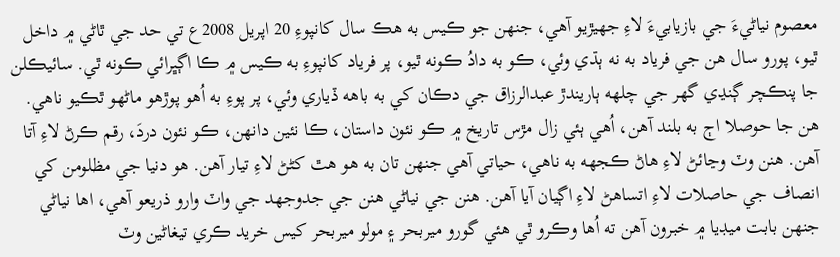معصوم نياڻيءَ جي بازيابيءَ لاءِ جهيڙيو آهي، جنهن جو ڪيس به هڪ سال کانپوءِ 20 اپريل 2008ع تي حد جي ٿاڻي ۾ داخل ٿيو، پورو سال هن جي فرياد به نه ٻڌي وئي، ڪو به دادُ ڪونه ٿيو، پر فرياد کانپوءِ به ڪيس ۾ ڪا اڳڀرائي ڪونه ٿي. سائيڪلن جا پنڪچر ڳنڍي گهر جي چلهه ٻاريندڙ عبدالرزاق جي دڪان کي به باهه ڏياري وئي، پر پوءِ به اُهو پوڙهو ماڻهو ٿڪيو ناهي. هن جا حوصلا اڄ به بلند آهن، اُهي ٻئي زال مڙس تاريخ ۾ ڪو نئون داستان، ڪا نئين دانهن، ڪو نئون دردَ، رقم ڪرڻ لاءِ آتا آهن. هنن وٽ وڃائڻ لاءِ هاڻ ڪجهه به ناهي، حياتي آهي جنهن تان به هو هٿ کڻڻ لاءِ تيار آهن. هو دنيا جي مظلومن کي انصاف جي حاصلات لاءِ اتساهڻ لاءِ اڳيان آيا آهن. هنن جي نياڻي هنن جي جدوجهد جي واٽ وارو ذريعو آهي، اها نياڻي جنهن بابت ميڊيا ۾ خبرون آهن ته اُها وڪرو ٿي هئي گورو ميربحر ۽ مولو ميربحر کيس خريد ڪري تيغاڻين وٽ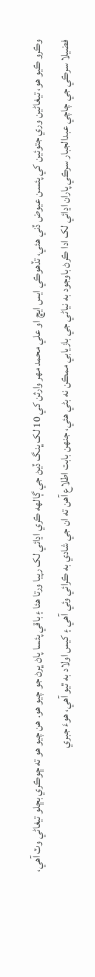وڪرو ڪيو هو، تيغاڻين وري جتوئين کي پئسن عيوض ڏني هئي، تڏهوڪي ايس ايڇ او علي محمد مهر وارثن کي 10 لک ڀنگ ڏيڻ جي ڳالهه ڪري اڍائي لک رپيا ورتا هئا ۽ باقي پئسا پاڻ ڀرڻ جو چيو هو. هن چيو هو ته ڇوڪري بڇلو تيغاڻي وٽ آهي، فضيلا سرڪي جي چاچي عبدالجبار سرڪي پاران اڍائي لک ادا ڪرڻ باوجود به نياڻي جي بازيابي ممڪن نه بڻي هئي، جنهن بابت اطلاع آهن ته ان جي شادي به ڪرائي وئي آهي ۽ کيس اولاد به ٿيو آهي، هوءَ جبري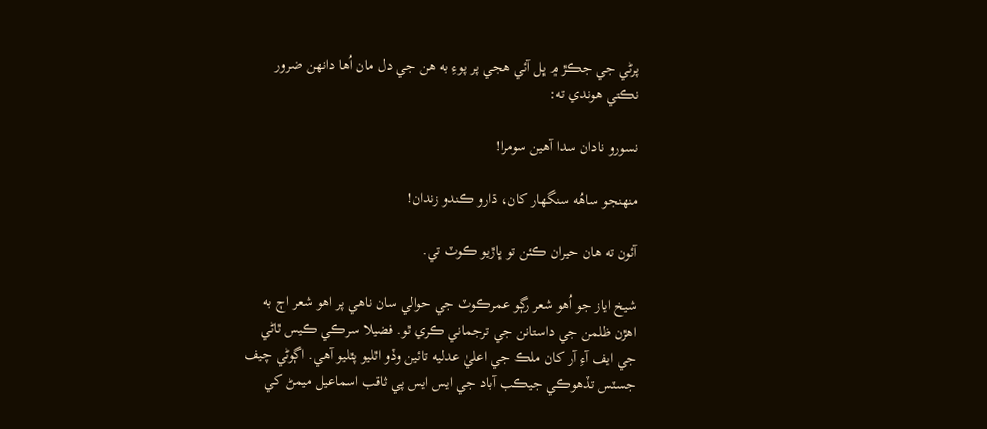پرڻي جي جڪڙ ۾ ڀل آئي هجي پر پوءِ به هن جي دل مان اُها دانهن ضرور نڪتي هوندي ته:

نسورو نادان سدا آهين سومرا!

منهنجو ساهُه سنگهار کان، ڌارو ڪندو زندان!

آئون ته هان حيران ڪئن تو ڀاڙيو ڪوٽ تي.

شيخ اياز جو اُهو شعر رڳو عمرڪوٽ جي حوالي سان ناهي پر اهو شعر اڄ به اهڙن ظلمن جي داستانن جي ترجماني ڪري ٿو. فضيلا سرڪي ڪيس ٿاڻي جي ايف آءِ آر کان ملڪ جي اعليٰ عدليه تائين وڏو اٿليو پٿليو آهي. اڳوڻي چيف جسٽس تڏهوڪي جيڪب آباد جي ايس ايس پي ثاقب اسماعيل ميمڻ کي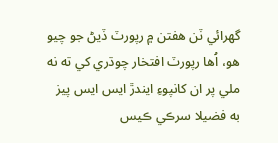گهرائي ٽن هفتن ۾ رپورٽ ڏيڻ جو چيو هو، اُها رپورٽ افتخار چوڌري کي ته نه ملي پر ان کانپوءِ ايندڙ ايس ايس پيز به فضيلا سرڪي ڪيس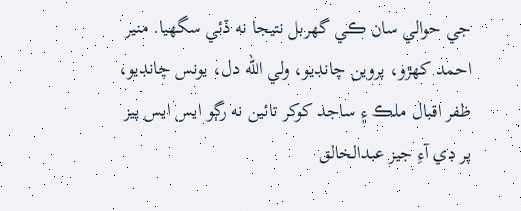جي حوالي سان ڪي گهربل نتيجا نه ڏئي سگهيا. منير احمد کهڙو، پروين چانڊيو، ولي الله دل، يونس چانڊيو، ظفر اقبال ملڪ ۽ ساجد کوکر تائين نه رڳو ايس ايس پيز پر ڊي آءِ جيز عبدالخالق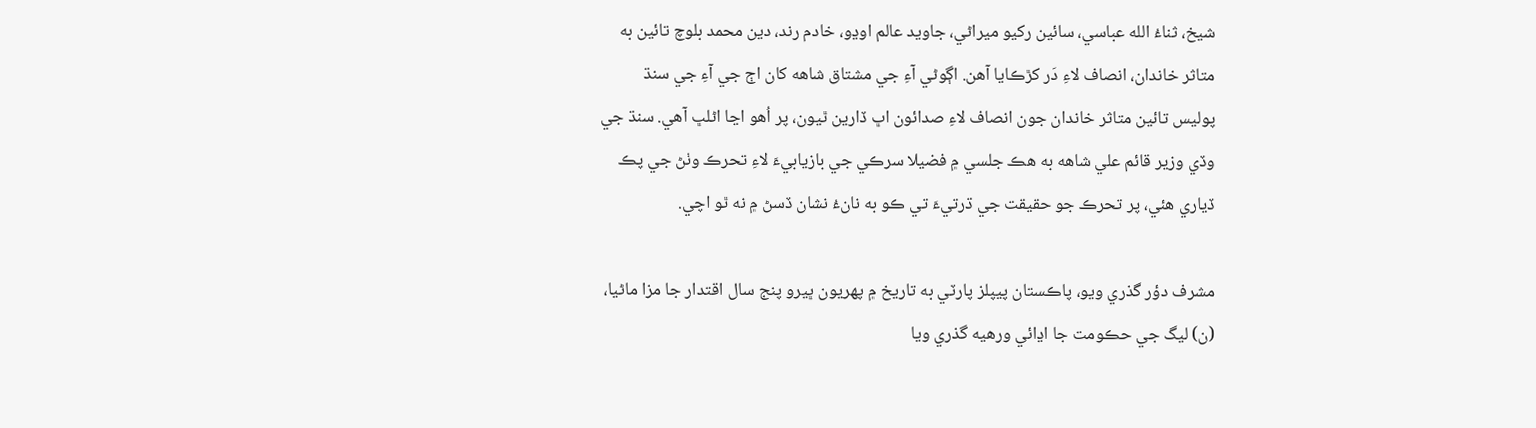شيخ، ثناءُ الله عباسي، سائين رکيو ميراڻي، جاويد عالم اوڍو، خادم رند، دين محمد بلوچ تائين به متاثر خاندان، انصاف لاءِ دَر کڙڪايا آهن. اڳوڻي آءِ جي مشتاق شاهه کان اڄ جي آءِ جي سنڌ پوليس تائين متاثر خاندان جون انصاف لاءِ صدائون اڀ ڏارين ٿيون، پر اُهو اڃا اڻلڀ آهي. سنڌ جي وڏي وزير قائم علي شاهه به هڪ جلسي ۾ فضيلا سرڪي جي بازيابيءَ لاءِ تحرڪ وٺڻ جي پڪ ڏياري هئي، پر تحرڪ جو حقيقت جي ڌرتيءَ تي ڪو به نانءُ نشان ڏسڻ ۾ نه ٿو اچي.

مشرف دؤر گذري ويو، پاڪستان پيپلز پارٽي به تاريخ ۾ پهريون ڀيرو پنج سال اقتدار جا مزا ماڻيا، (ن) ليگ جي حڪومت جا اڍائي ورهيه گذري ويا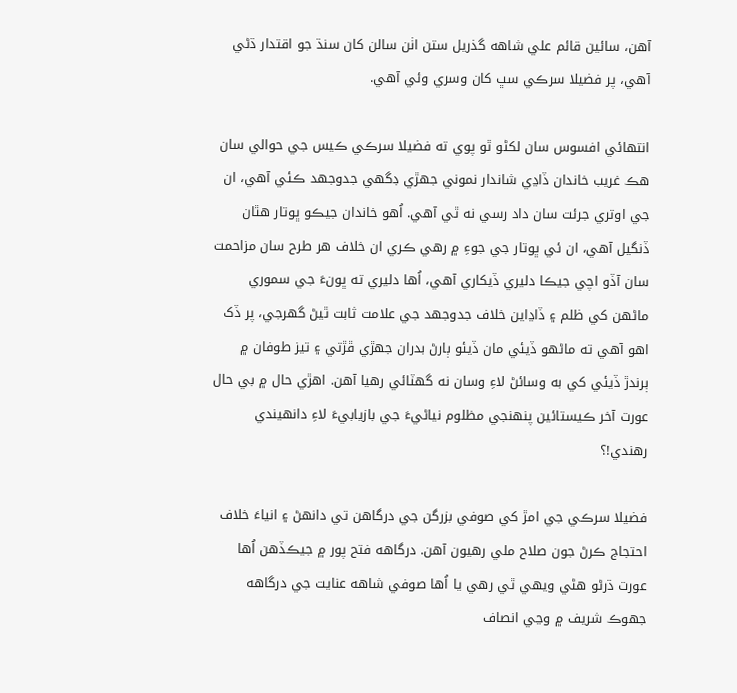آهن، سائين قائم علي شاهه گذريل ستن اٺن سالن کان سنڌ جو اقتدار ڌڻي آهي، پر فضيلا سرڪي سڀ کان وسري وئي آهي.

انتهائي افسوس سان لکڻو ٿو پوي ته فضيلا سرڪي ڪيس جي حوالي سان هڪ غريب خاندان ڏاڍي شاندار نموني جهڙي ڊگهي جدوجهد ڪئي آهي، ان جي اوتري جرئت سان داد رسي نه ٿي آهي. اُهو خاندان جيڪو ڀوتار هٿان ڏنگيل آهي، ان ئي ڀوتار جي جوءِ ۾ رهي ڪري ان خلاف هر طرح سان مزاحمت سان آڏو اچي جيڪا دليري ڏيکاري آهي، اُها دليري ته ڀونءَ جي سموري ماڻهن کي ظلم ۽ ڏاڍاين خلاف جدوجهد جي علامت ثابت ٿيڻ گهرجي، پر ڏک اهو آهي ته ماڻهو ڏيئي مان ڏيئو ٻارڻ بدران جهڙي ڦڙتي ۽ تيز طوفان ۾ ٻرندڙ ڏيئي کي به وسائڻ لاءِ وسان نه گهٽائي رهيا آهن. اهڙي حال ۾ بي حال عورت آخر ڪيستائين پنهنجي مظلوم نياڻيءَ جي بازيابيءَ لاءِ دانهيندي رهندي!؟

فضيلا سرڪي جي امڙ کي صوفي بزرگن جي درگاهن تي دانهڻ ۽ انياءَ خلاف احتجاج ڪرڻ جون صلاح ملي رهيون آهن. درگاهه فتح پور ۾ جيڪڏهن اُها عورت ڌرڻو هڻي ويهي ٿي رهي يا اُها صوفي شاهه عنايت جي درگاهه جهوڪ شريف ۾ وڃي انصاف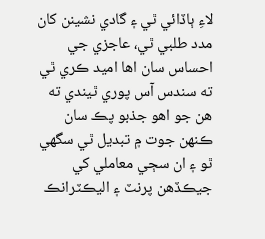لاءِ ٻاڏائي ٿي ۽ گادي نشينن کان مدد طلبي ٿي، عاجزي جي احساس سان اها اميد ڪري ٿي ته سندس آس پوري ٿيندي ته هن جو اهو جذبو پڪ سان ڪنهن جوت ۾ تبديل ٿي سگهي ٿو ۽ ان سڄي معاملي کي جيڪڏهن پرنٽ ۽ اليڪٽرانڪ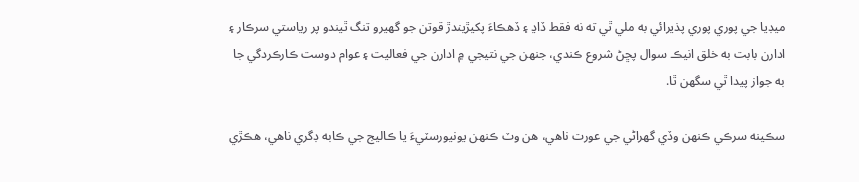ميڊيا جي پوري پوري پذيرائي به ملي ٿي ته نه فقط ڏاڍ ۽ ڏهڪاءَ پکيڙيندڙ قوتن جو گهيرو تنگ ٿيندو پر رياستي سرڪار ۽ ادارن بابت به خلق انيڪ سوال پڇڻ شروع ڪندي، جنهن جي نتيجي ۾ ادارن جي فعاليت ۽ عوام دوست ڪارڪردگي جا به جواز پيدا ٿي سگهن ٿا.

سڪينه سرڪي ڪنهن وڏي گهراڻي جي عورت ناهي، هن وٽ ڪنهن يونيورسٽيءَ يا ڪاليج جي ڪابه ڊگري ناهي، هڪڙي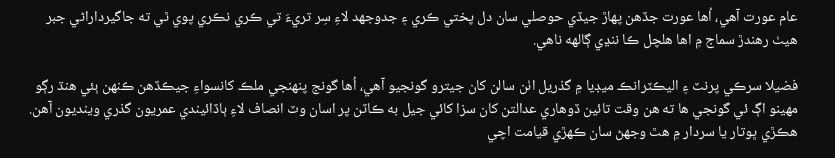عام عورت آهي، اُها عورت جڏهن پهاڙ جيڏي حوصلي سان دل پختي ڪري ۽ جدوجهد لاءِ سِر تريءَ تي ڪري نڪري پوي ٿي ته جاگيرداراڻي جبر هيٺ رهندڙ سماج ۾ اها هلچل ڪا ننڍي ڳالهه ناهي.

فضيلا سرڪي پرنٽ ۽ اليڪٽرانڪ ميڊيا ۾ گذريل اٺن سالن کان جيترو گونجيو آهي، اُها گونج پنهنجي ملڪ کانسواءِ جيڪڏهن ڪنهن ٻئي هنڌ رڳو مهينو اڳ ئي گونجي ها ته هن وقت تائين ڏوهاري عدالتن کان سزا کائي جيل به ڪاٽن پر اسان وٽ انصاف لاءِ ٻاڏائيندي عمريون گذري وينديون آهن. هڪڙي ڀوتار يا سردار ۾ هٿ وجهڻ سان ڪهڙي قيامت اچي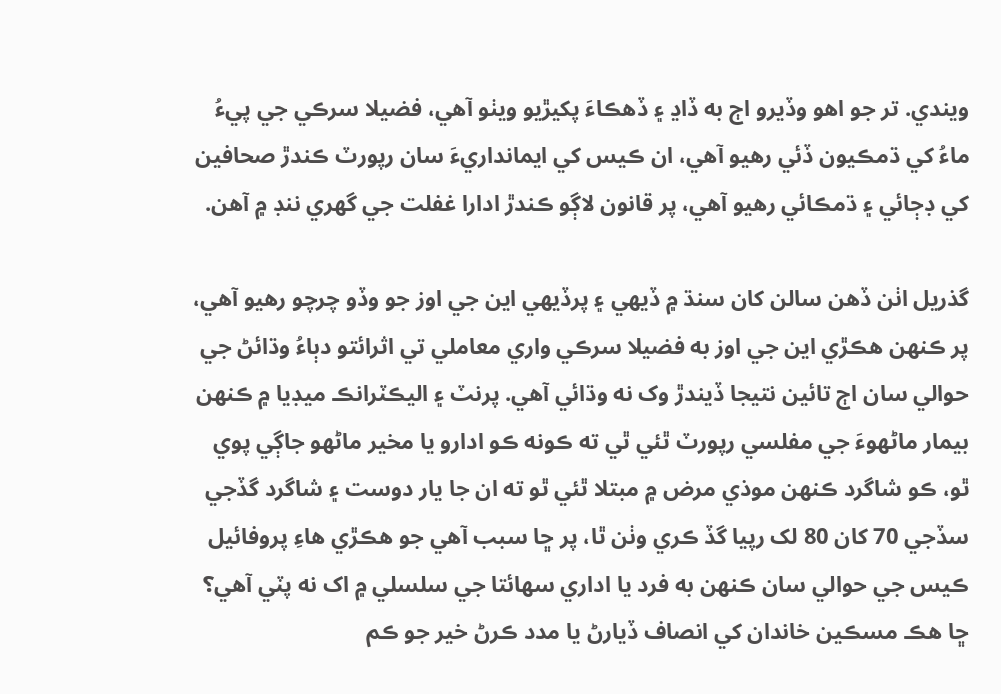ويندي. تر جو اهو وڏيرو اڄ به ڏاڍ ۽ ڏهڪاءَ پکيڙيو ويٺو آهي، فضيلا سرڪي جي پيءُ ماءُ کي ڌمڪيون ڏئي رهيو آهي، ان ڪيس کي ايمانداريءَ سان رپورٽ ڪندڙ صحافين کي ڊڄائي ۽ ڌمڪائي رهيو آهي، پر قانون لاڳو ڪندڙ ادارا غفلت جي گهري ننڊ ۾ آهن.

گذريل اٺن ڏهن سالن کان سنڌ ۾ ڏيهي ۽ پرڏيهي اين جي اوز جو وڏو چرچو رهيو آهي، پر ڪنهن هڪڙي اين جي اوز به فضيلا سرڪي واري معاملي تي اثرائتو دٻاءُ وڌائڻ جي حوالي سان اڄ تائين نتيجا ڏيندڙ وک نه وڌائي آهي. پرنٽ ۽ اليڪٽرانڪ ميڊيا ۾ ڪنهن بيمار ماڻهوءَ جي مفلسي رپورٽ ٿئي ٿي ته ڪونه ڪو ادارو يا مخير ماڻهو جاڳي پوي ٿو، ڪو شاگرد ڪنهن موذي مرض ۾ مبتلا ٿئي ٿو ته ان جا يار دوست ۽ شاگرد گڏجي سڏجي 70 کان 80 لک رپيا گڏ ڪري وٺن ٿا، پر ڇا سبب آهي جو هڪڙي هاءِ پروفائيل ڪيس جي حوالي سان ڪنهن به فرد يا اداري سهائتا جي سلسلي ۾ اک نه پٽي آهي؟ ڇا هڪ مسڪين خاندان کي انصاف ڏيارڻ يا مدد ڪرڻ خير جو ڪم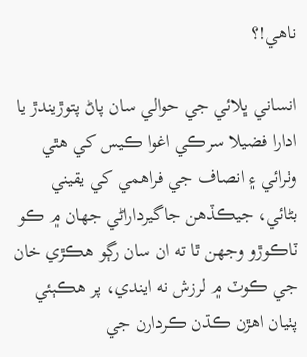ناهي!؟

انساني ڀلائي جي حوالي سان پاڻ پتوڙيندڙ يا ادارا فضيلا سرڪي اغوا ڪيس کي هٿي وٺرائي ۽ انصاف جي فراهمي کي يقيني بڻائي، جيڪڏهن جاگيرداراڻي جهان ۾ ڪو ٽاڪوڙو وجهن ٿا ته ان سان رڳو هڪڙي خان جي ڪوٽ ۾ لرزش نه ايندي، پر هڪٻئي پٺيان اهڙن ڪڌن ڪردارن جي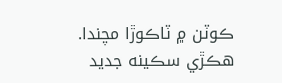ڪوٽن ۾ ٽاڪوڙا مچندا. هڪڙي سڪينه جديد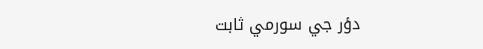دؤر جي سورمي ثابت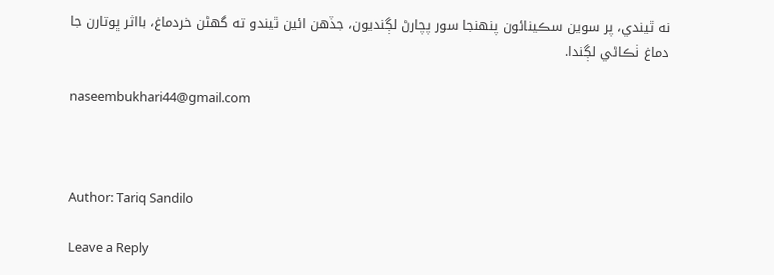نه ٿيندي، پر سوين سڪينائون پنهنجا سور پچارڻ لڳنديون، جڏهن ائين ٿيندو ته گهڻن خردماغ، بااثر ڀوتارن جا دماغ ٺڪاڻي لڳندا.

naseembukhari44@gmail.com



Author: Tariq Sandilo

Leave a Reply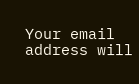Your email address will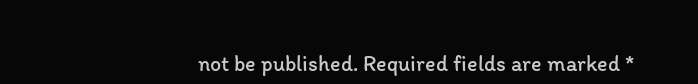not be published. Required fields are marked *